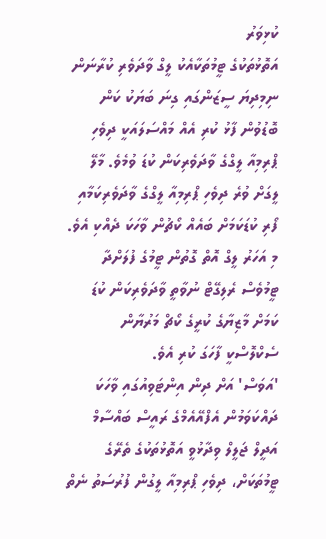ކުޅިވަރު
އަތޮޅުތަކުގެ ޓީމުތަކާއެކު ލީގް ވާދަވެރި ކުރާނަން
ނިމިދިޔަ ސީޒަންގައި ގިނަ ބަޔަކު ކަން ބޮޑުވުން ފާޅު ކުރި އެއް މައްސަލައަކީ ދިވެހި ޕްރިމިއާ ލީގްގެ ވާދަވެރިކަން ކުޑަ ވުމެވެ. މާލޭ ލީގަށް ވުރެ ދިވެހި ޕްރިމިއާ ލީގްގެ ވާދަވެރިކަމާއި ފޯރި ކުޑަކަމަށް ބައެއް ކޯޗުން ވާހަކަ ދެއްކި އެވެ. މި އަހަރު ލީގް އޮތް ގޮތުން ޓީމުގެ ފުލަށްދާ ޓީމުވެސް ރެލިގޭޓް ނުވާތީ ވާދަވެރިކަން ކުޑަ ކަމަށް މާޒިޔާގެ ކުރީގެ ކޯޗް މަރުޔާން ސެކްލޮސްކީ ފާހަގަ ކުރި އެވެ.
'އަވަސް' އަށް ދިން އިންޓަވިއުގައި ވާހަކަ ދައްކަވަމުން އެފްއޭއެމްގެ ރައީސް ބައްސާމް އަދީލް ޖަލީލް ވިދާޅުވީ އަތޮޅުތަކުގެ ތެރޭގެ ޓީމުތަކަށް، ދިވެހި ޕްރިމިއާ ލީގުން ފުރުސަތު ނެތް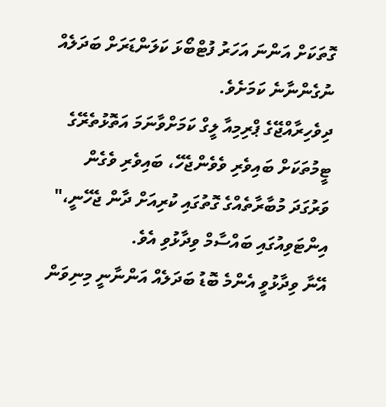ގޮތަކަށް އަންނަ އަހަރު ފުޓްބޯޅަ ކަލަންޑަރަށް ބަދަލެއް ނުގެންނާނެ ކަމަށެވެ.
ދިވެހިރާއްޖޭގެ ޕްރިމިއާ ލީގް ކަމަށްވާނަމަ އަތޮޅުތެރޭގެ ޓީމުތަކަށް ބައިވެރި ވެވެންޖެހޭ، ބައިވެރި ވެގެން ވަރުގަދަ މުބާރާތެއްގެ ގޮތުގައި ކުރިއަށް ދާން ޖެހޭނީ،" އިންޓަވިއުގައި ބައްސާމް ވިދާޅުވި އެވެ.
އޭނާ ވިދާޅުވީ އެންމެ ބޮޑު ބަދަލެއް އަންނާނީ މިނިވަން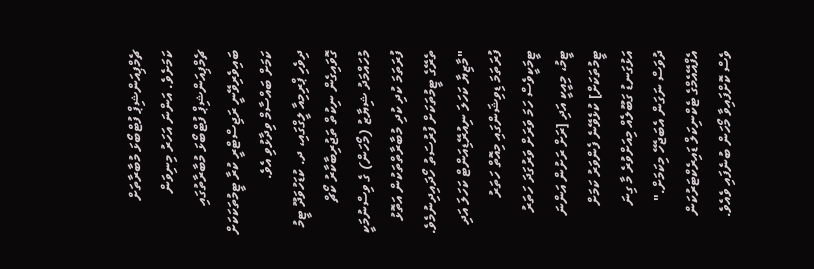ޗެމްޕިއަންޝިޕް ފުޓްބޯޅަ މުބާރާތަށް ކަމަށެވެ. އަންނަ އަހަރު މިނިވަން ޗެމްޕިއަންޝިޕް ފުޓްބޯޅަ މުބާރާތުގައި ބައިވެރިވޭނީ ރަޖިސްޓްރީ ކުރާ ޓީމުތަކަކަށް ކަމަށް ބައްސާމް ވިދާޅުވި އެވެ.
ދިވެހި ޕްރިމިއާ ލީގްގައި، ދ. ކުޑަހުވަދޫ ޓީމު ގޮވައިގެން ނިކުތް ތަޖުރިބާކާރު ކޯޗް މުހައްމަދު ޝިޔާޒު (މޯހަން) ގެ ވިސްނުމަކީ ފުރަތަމަ ކުދި ކުދި މުބާރާތްތަކުން އަތޮޅު ތެރޭގެ ޓީމުތަކަށް ފުރުސަތު ހޯދައިދިނުމެވެ.
"މާޒިޔާ ކަހަލަ ނިއުރޭޑިއަންޓް ކަހަލަ އަދި ފުރަތަމަ ޑިވިޝަންގައި މިއޮތް ހަތަރު ޓީމަކީވެސް ހަމަ ވަރަށް ވަރުގަދަ ހަތަރު ޓީމު، މިއީކީ އަދި [ރަށް ރަށުން އަންނަ ޓީމުތަކަށް] ކުޅެވޭނެ ފެންވަރު ކަމަށް އަޅުގަނޑު ގަބޫލެއް މިއަށްވުރެ މާ ގިނަ ދުވަސް ނަގަން އެބަޖެހޭ މިކަމަށް." އެފްއޭއެމްގެ ޓެކްނިކަލް ޑައިރެކްޓަރުކަން ވެސް ކޮށްފައިވާ މޯހަން ބުނެފައި ވެއެވެ.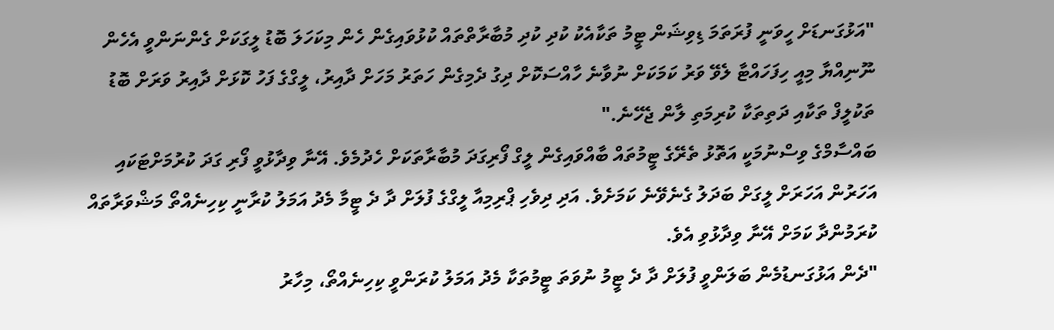"އަޅުގަނޑަށް ހީވަނީ ފުރަތަމަ ޑިވިޝަން ޓީމު ތަކާއެކު ކުދި ކުދި މުބާރާތްތައް ކުޅުވައިގެން ހެން މިކަހަލަ ބޮޑު ލީގަކަށް ގެންނަންވީ އެހެން ނޫނިއްޔާ މިއީ ހިފަހައްޓާ ލެވޭ ވަރު ކަމަކަށް ނުވާނެ ހާއްސަކޮށް ދިގު ދެމިގެން ހަތަރު މަހަށް ދާއިރު، ލީގްގެ ފަހު ކޮޅަށް ދާއިރު ވަރަށް ބޮޑު ތަކުލީފް ތަކާއި ދަތިތަކާ ކުރިމަތި ލާން ޖެހޭނެ."
ބައްސާމްގެ ވިސްނުމަކީ އަތޮޅު ތެރޭގެ ޓީމުތައް ބާއްވައިގެން ލީގް ފޯރިގަދަ މުބާރާތަކަށް ހެދުމެވެ. އޭނާ ވިދާޅުވީ ފޯރި ގަދަ ކުރުމަށްޓަކައި އަހަރުން އަހަރަށް ލީގަށް ބަދަލު ގެނެވޭނެ ކަމަށެވެ. އަދި ދިވެހި ޕްރިމިއާ ލީގްގެ ފުލަށް ދާ ދެ ޓީމާ މެދު އަމަލު ކުރާނީ ކިހިނެއްތޯ މަޝްވަރާތައް ކުރަމުންދާ ކަމަށް އޭނާ ވިދާޅުވި އެވެ.
"ދެން އަޅުގަނޑުމެން ބަލަންވީ ފުލަށް ދާ ދެ ޓީމު ނުވަތަ ޓީމުތަކާ މެދު އަމަލު ކުރަންވީ ކިހިނެއްތޯ، މިހާރު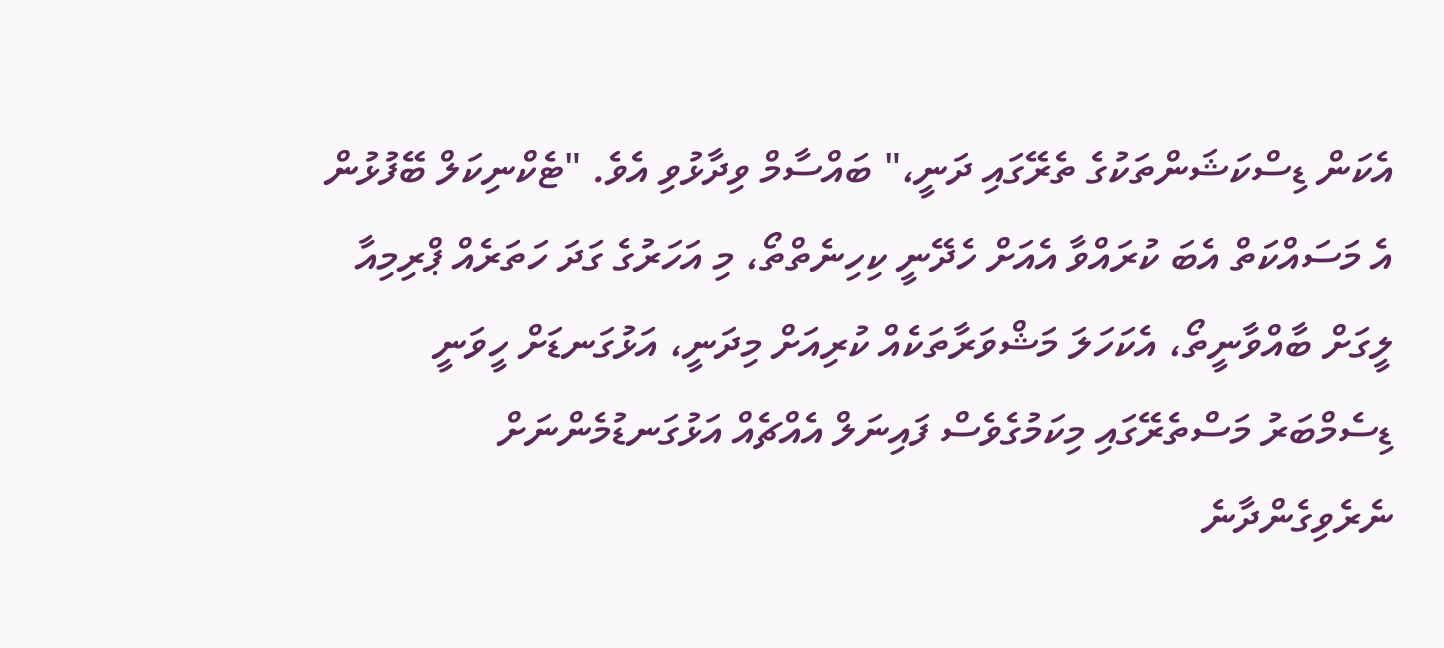އެކަން ޑިސްކަޝަންތަކުގެ ތެރޭގައި ދަނީ،" ބައްސާމް ވިދާޅުވި އެވެ. "ޓެކްނިކަލް ބޭފުޅުން އެ މަސައްކަތް އެބަ ކުރައްވާ އެއަށް ހެދޭނީ ކިހިނެތްތޯ، މި އަހަރުގެ ގަދަ ހަތަރެއް ޕްރިމިއާ ލީގަށް ބާއްވާނީތޯ، އެކަހަލަ މަޝްވަރާތަކެއް ކުރިއަށް މިދަނީ، އަޅުގަނޑަށް ހީވަނީ ޑިސެމްބަރު މަސްތެރޭގައި މިކަމުގެވެސް ފައިނަލް އެއްޗެއް އަޅުގަނޑުމެންނަށް ނެރެވިގެންދާނެ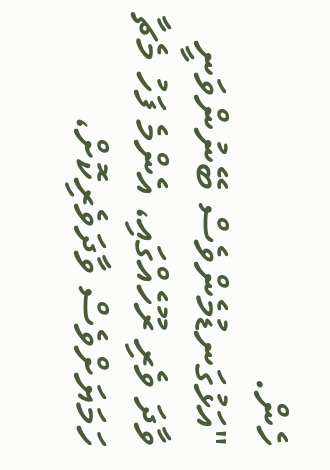ހެން.
"އަޅުގަނޑުމެންވެސް ބޭނުންވަނީ ވާދަ ވެރި ރޫހެއްގައި، އެންމެ ފަހު މެޗާ ހަމަޔަށްވެސް ވާދަވެރިކޮށް،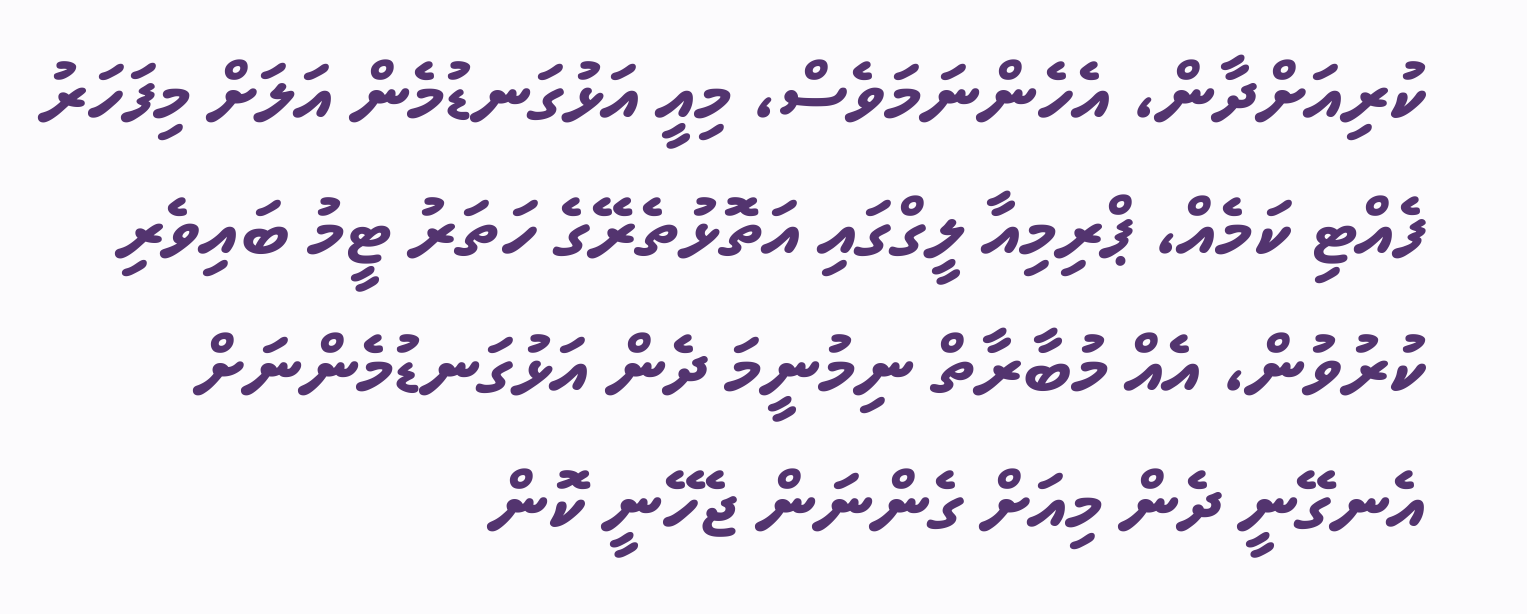ކުރިއަށްދާން، އެހެންނަމަވެސް، މިއީ އަޅުގަނޑުމެން އަލަށް މިފަހަރު ފެއްޓި ކަމެއް، ޕްރިމިއާ ލީގްގައި އަތޮޅުތެރޭގެ ހަތަރު ޓީމު ބައިވެރި ކުރުވުން، އެއް މުބާރާތް ނިމުނީމަ ދެން އަޅުގަނޑުމެންނަށް އެނގޭނީ ދެން މިއަށް ގެންނަން ޖެހޭނީ ކޮން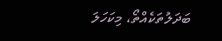ބަދަލުތަކެއްތޯ، މިކަހަލަ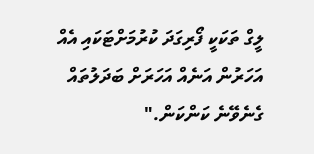ލީގް ތަކަކީ ފޯރިގަދަ ކުރުމަށްޓަކައި އެއް އަހަރުން އަނެއް އަހަރަށް ބަދަލުތައް ގެނެވޭނެ ކަންކަން."